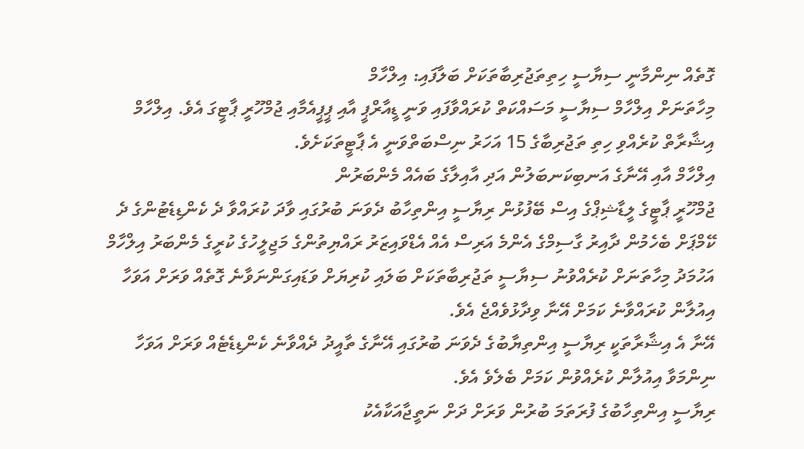ގޮތެއް ނިންމާނީ ސިޔާސީ ހިތިތަޖުރިބާތަކަށް ބަލާފައި: އިލްހާމް
މިހާތަނަށް އިލްހާމް ސިޔާސީ މަސައްކަތް ކުރައްވާފައި ވަނީ ޑީއާރްޕީ އާއި ޕީޕީއެމާއި ޖުމްހޫރީ ޕާޓީގަ އެވެ. އިލްހާމް އިޝާރާތް ކުރެއްވި ހިތި ތަޖުރިބާގެ 15 އަހަރު ނިސްބަތްވަނީ އެ ޕާޓީތަކަށެވެ.
އިލްހާމް އާއި އޭނާގެ އަނބިކަނބަލުން އަދި އާއިލާގެ ބައެއް މެންބަރުން
ޖުމްހޫރީ ޕާޓީގެ ލީޑާޝިޕްގެ އިސް ބޭފުޅުން ރިޔާސީ އިންތިހާބު ދެވަނަ ބުރުގައި ވާދަ ކުރައްވާ ދެ ކެންޑިޑެޓުންގެ ދެ ކޭމްޕަށް ބެހެމުން ދާއިރު ގާސިމްގެ އެންމެ އަރިސް އެއް އެޑްވައިޒަރު ރައްޔިތުންގެ މަޖިލީހުގެ ކުރީގެ މެންބަރު އިލްހާމް އަހުމަދު މިހާތަނަށް ކުރެއްވުނު ސިޔާސީ ތަޖުރިބާތަކަށް ބަލައި ކުރިޔަށް ވަޑައިގަންނަވާނެ ގޮތެއް ވަރަށް އަވަހާ އިއުލާން ކުރައްވާނެ ކަމަށް އޭނާ ވިދާޅުވެއްޖެ އެވެ.
އޭނާ އެ އިޝާރާތަކީ ރިޔާސީ އިންތިޔާބުގެ ދެވަނަ ބުރުގައި އޭނާގެ ތާއީދު ދެއްވާނެ ކެންޑިޑެޓެއް ވަރަށް އަވަހާ ނިންމަވާ އިއުލާން ކުރެއްވުން ކަމަށް ބެލެވެ އެވެ.
ރިޔާސީ އިންތިހާބުގެ ފުރަތަމަ ބުރުން ވަރަށް ދަށް ނަތީޖާއަކާއެކު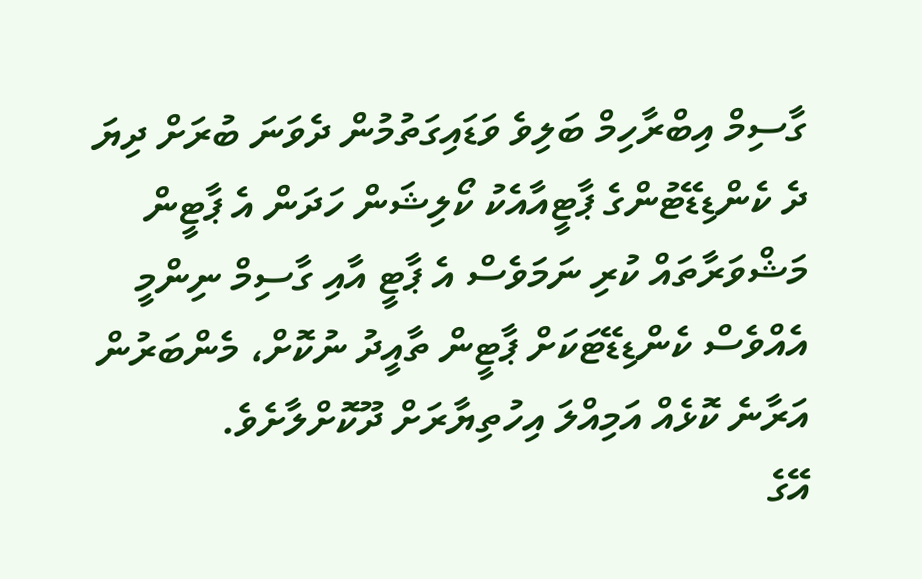ގާސިމް އިބްރާހިމް ބަލިވެ ވަޑައިގަތުމުން ދެވަނަ ބުރަށް ދިޔަ ދެ ކެންޑިޑޭޓުންގެ ޕާޓީއާއެކު ކޯލިޝަން ހަދަން އެ ޕާޓީން މަޝްވަރާތައް ކުރި ނަމަވެސް އެ ޕާޓީ އާއި ގާސިމް ނިންމީ އެއްވެސް ކެންޑިޑޭޓަކަށް ޕާޓީން ތާއީދު ނުކޮށް، މެންބަރުން އަރާނެ ކޮޅެއް އަމިއްލަ އިހުތިޔާރަށް ދޫކޮށްލާށެވެ.
އޭގެ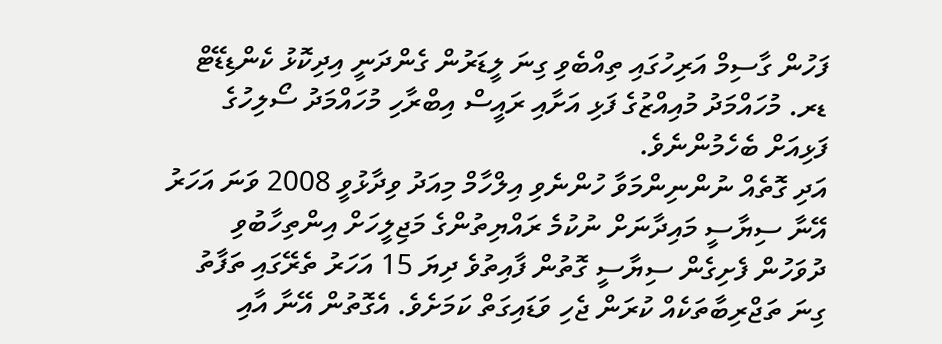ފަހުން ގާސިމް އަރިހުގައި ތިއްބެވި ގިނަ ލީޑަރުން ގެންދަނީ އިދިކޮޅު ކެންޑިޑޭޓް ޑރ. މުހައްމަދު މުއިއްޒުގެ ފަޅި އަށާއި ރައީސް އިބްރާހި މުހައްމަދު ސޯލިހުގެ ފަޅިއަށް ބެހެމުންނެވެ.
އަދި ގޮތެއް ނުންނިންމަވާ ހުންނެވި އިލްހާމް މިއަދު ވިދާޅުވީ 2008 ވަނަ އަހަރު އޭނާ ސިޔާސީ މައިދާނަށް ނުކުމެ ރައްޔިތުންގެ މަޖިލީހަށް އިންތިހާބުވި ދުވަހުން ފެށިގެން ސިޔާސީ ގޮތުން ފާއިތުވެ ދިޔަ 15 އަހަރު ތެރޭގައި ތަފާތު ގިނަ ތަޖްރިބާތަކެއް ކުރަން ޖެހި ވަޑައިގަތް ކަމަށެވެ. އެގޮތުން އޭނާ އާއި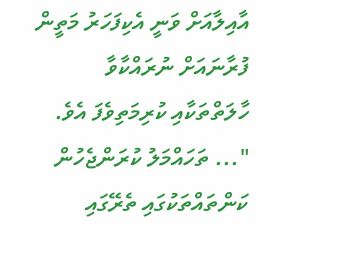އާއިލާއަށް ވަނީ އެކިފަހަރު މަތީން ފުރާނައަށް ނުރައްކާވާ ހާލަތްތަކާއި ކުރިމަތިވެފަ އެވެ.
"... ތަހައްމަލު ކުރަންޖެހުން ކަންތައްތަކުގައި ތެރޭގައި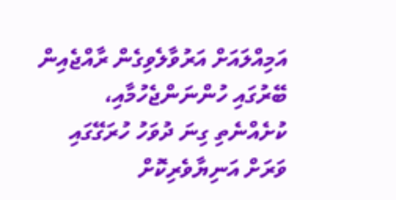އަމިއްލައަށް އަރުވާލެވިގެން ރާއްޖެއިން ބޭރުގައި ހުންނަންޖެހުމާއި، ކުށެއްނެތި ގިނަ ދުވަހު ހުރަގޭގައި ވަރަށް އަނިޔާވެރިކޮށް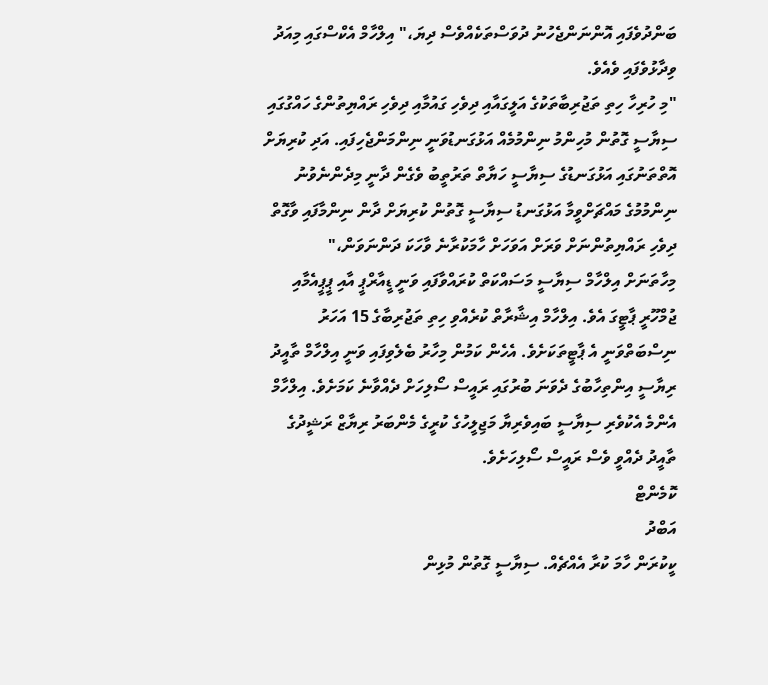ބަންދުވެފައި އޮންނަންޖެހުނު ދުވަސްތަކެއްވެސް ދިޔަ،" އިލްހާމް އެކްސްގައި މިއަދު ވިދާޅުވެފައި ވެއެވެ.
"މި ހުރިހާ ހިތި ތަޖުރިބާތަކުގެ އަލީގައާއި ދިވެހި ގައުމާއި ދިވެހި ރައްޔިތުންގެ ހައްގުގައި ސިޔާސީ ގޮތުން މުހިންމު ނިންމުމެއް އަޅުގަނޑުވަނީ ނިންމަންޖެހިފައި. އަދި ކުރިޔަށް އޮތްތަނުގައި އަޅުގަނޑުގެ ސިޔާސީ ހަޔާތް ތަރުތީބު ވެގެން ދާނީ މިދެންނެވުނު ނިންމުމުގެ މައްޗަށްވީމާ އަޅުގަނޑު ސިޔާސީ ގޮތުން ކުރިޔަށް ދާން ނިންމާފައި ވާގޮތް ދިވެހި ރައްޔިތުންނަށް ވަރަށް އަވަހަށް ހާމަކުރާނެ ވާހަކަ ދަންނަވަން،"
މިހާތަނަށް އިލްހާމް ސިޔާސީ މަސައްކަތް ކުރައްވާފައި ވަނީ ޑީއާރްޕީ އާއި ޕީޕީއެމާއި ޖުމްހޫރީ ޕާޓީގަ އެވެ. އިލްހާމް އިޝާރާތް ކުރެއްވި ހިތި ތަޖުރިބާގެ 15 އަހަރު ނިސްބަތްވަނީ އެ ޕާޓީތަކަށެވެ. އެހެން ކަމުން މިހާރު ބެލެވިފައި ވަނީ އިލްހާމް ތާއީދު ރިޔާސީ އިންތިހާބުގެ ދެވަނަ ބުރުގައި ރައީސް ސޯލިހަށް ދެއްވާނެ ކަމަށެވެ. އިލްހާމް އެންމެ އެކުވެރި ސިޔާސީ ބައިވެރިޔާ މަޖިލީހުގެ ކުރީގެ މެންބަރު ރިޔާޒް ރަޝީދުގެ ތާއީދު ދެއްވީ ވެސް ރައީސް ސޯލިހަށެވެ.
ކޮމެންޓް
އަބްދު
ކީކުރަން ހާމަ ކުރާ އެއްޗެއް. ސިޔާސީ ގޮތުން މުޅިން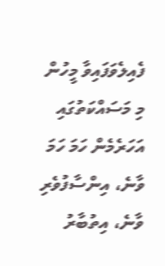ފެއިލެވަފައިވާ މީހުން
މި މަސައްކަތުގައި އަހަރެމެން ހަމަ ހަމަ ވާނެ، އިންސާފުވެރި ވާނެ، އިތުބާރު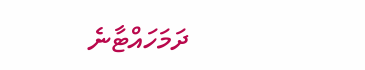ދަމަހައްޓާނެ